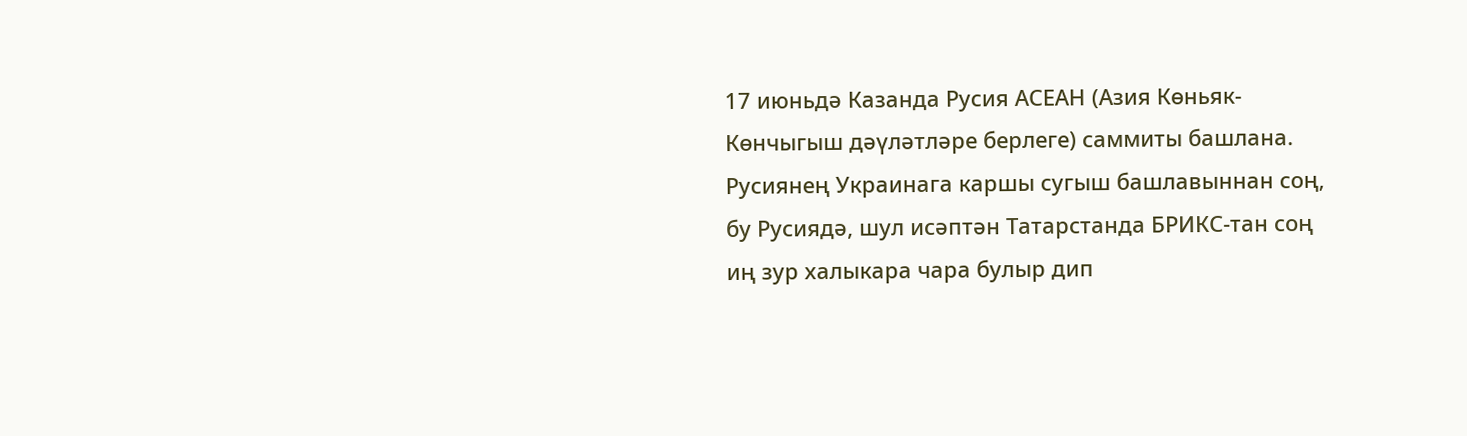17 июньдә Казанда Русия АСЕАН (Азия Көньяк-Көнчыгыш дәүләтләре берлеге) саммиты башлана. Русиянең Украинага каршы сугыш башлавыннан соң, бу Русиядә, шул исәптән Татарстанда БРИКС-тан соң иң зур халыкара чара булыр дип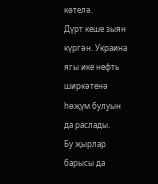көтелә.
Дүрт кеше зыян күргән. Украина ягы ике нефть ширкәтенә һөҗүм булуын да раслады.
Бу җырлар барысы да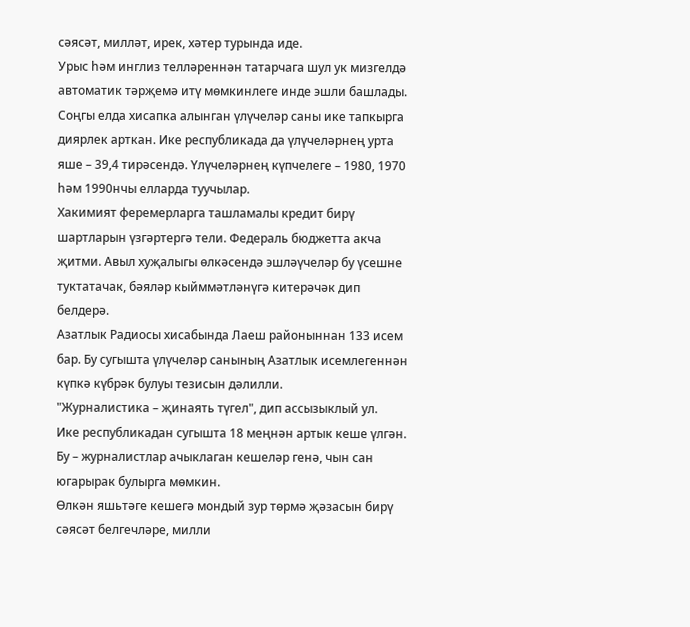сәясәт, милләт, ирек, хәтер турында иде.
Урыс һәм инглиз телләреннән татарчага шул ук мизгелдә автоматик тәрҗемә итү мөмкинлеге инде эшли башлады.
Соңгы елда хисапка алынган үлүчеләр саны ике тапкырга диярлек арткан. Ике республикада да үлүчеләрнең урта яше – 39,4 тирәсендә. Үлүчеләрнең күпчелеге – 1980, 1970 һәм 1990нчы елларда туучылар.
Хакимият феремерларга ташламалы кредит бирү шартларын үзгәртергә тели. Федераль бюджетта акча җитми. Авыл хуҗалыгы өлкәсендә эшләүчеләр бу үсешне туктатачак, бәяләр кыйммәтләнүгә китерәчәк дип белдерә.
Азатлык Радиосы хисабында Лаеш районыннан 133 исем бар. Бу сугышта үлүчеләр санының Азатлык исемлегеннән күпкә күбрәк булуы тезисын дәлилли.
"Журналистика – җинаять түгел", дип ассызыклый ул.
Ике республикадан сугышта 18 меңнән артык кеше үлгән. Бу – журналистлар ачыклаган кешеләр генә, чын сан югарырак булырга мөмкин.
Өлкән яшьтәге кешегә мондый зур төрмә җәзасын бирү сәясәт белгечләре, милли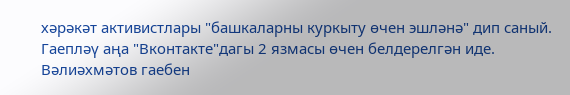хәрәкәт активистлары "башкаларны куркыту өчен эшләнә" дип саный.
Гаепләү аңа "Вконтакте"дагы 2 язмасы өчен белдерелгән иде. Вәлиәхмәтов гаебен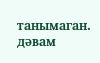танымаган.
дәвам